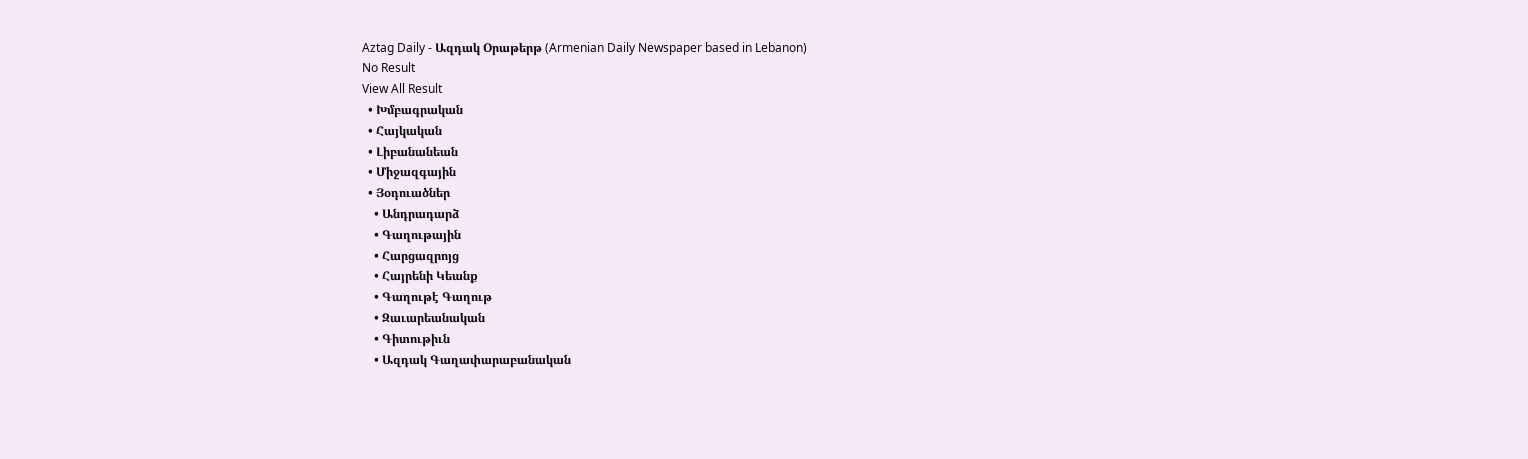Aztag Daily - Ազդակ Օրաթերթ (Armenian Daily Newspaper based in Lebanon)
No Result
View All Result
  • Խմբագրական
  • Հայկական
  • Լիբանանեան
  • Միջազգային
  • Յօդուածներ
    • Անդրադարձ
    • Գաղութային
    • Հարցազրոյց
    • Հայրենի Կեանք
    • Գաղութէ Գաղութ
    • Զաւարեանական
    • Գիտութիւն
    • Ազդակ Գաղափարաբանական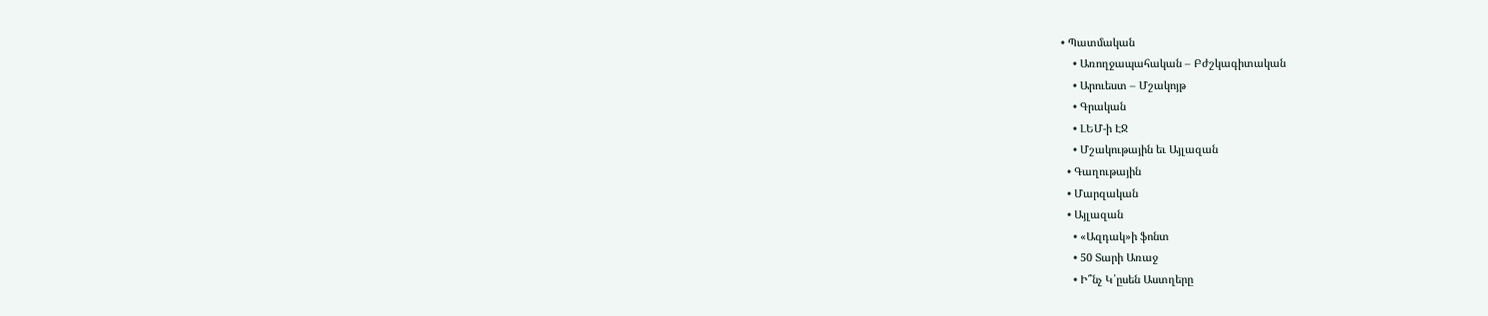• Պատմական
    • Առողջապահական – Բժշկագիտական
    • Արուեստ – Մշակոյթ
    • Գրական
    • ԼԵՄ-ի ԷՋ
    • Մշակութային եւ Այլազան
  • Գաղութային
  • Մարզական
  • Այլազան
    • «Ազդակ»ի ֆոնտ
    • 50 Տարի Առաջ
    • Ի՞նչ Կ՛ըսեն Աստղերը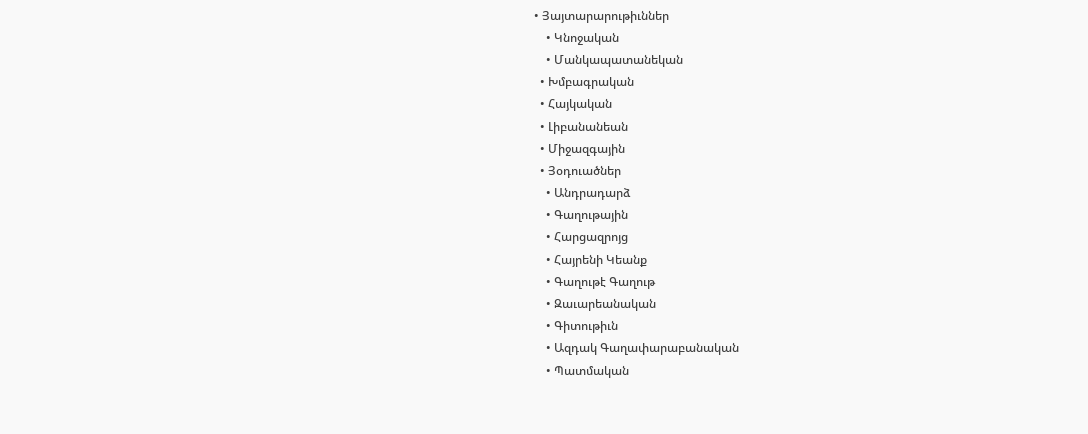• Յայտարարութիւններ
    • Կնոջական
    • Մանկապատանեկան
  • Խմբագրական
  • Հայկական
  • Լիբանանեան
  • Միջազգային
  • Յօդուածներ
    • Անդրադարձ
    • Գաղութային
    • Հարցազրոյց
    • Հայրենի Կեանք
    • Գաղութէ Գաղութ
    • Զաւարեանական
    • Գիտութիւն
    • Ազդակ Գաղափարաբանական
    • Պատմական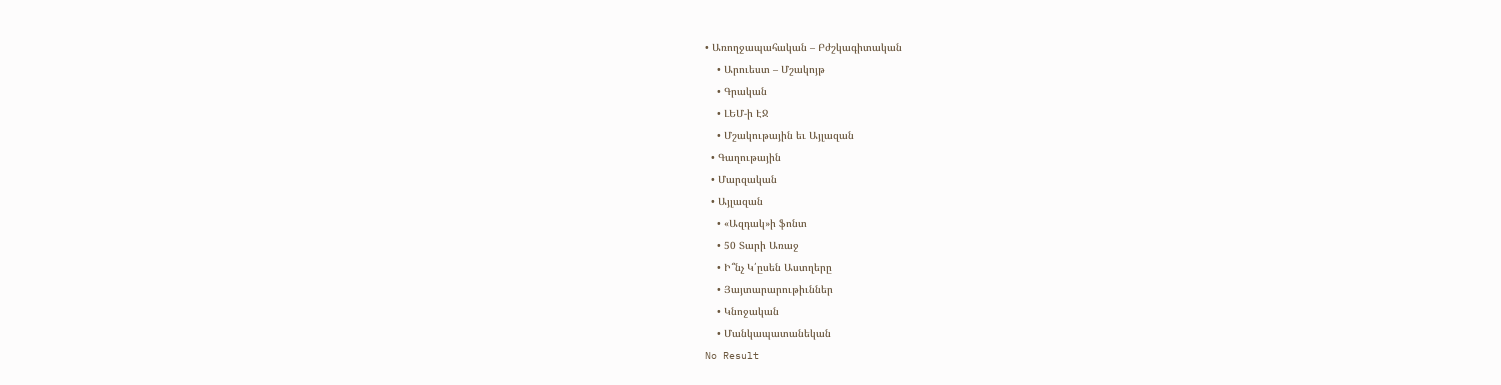• Առողջապահական – Բժշկագիտական
    • Արուեստ – Մշակոյթ
    • Գրական
    • ԼԵՄ-ի ԷՋ
    • Մշակութային եւ Այլազան
  • Գաղութային
  • Մարզական
  • Այլազան
    • «Ազդակ»ի ֆոնտ
    • 50 Տարի Առաջ
    • Ի՞նչ Կ՛ըսեն Աստղերը
    • Յայտարարութիւններ
    • Կնոջական
    • Մանկապատանեկան
No Result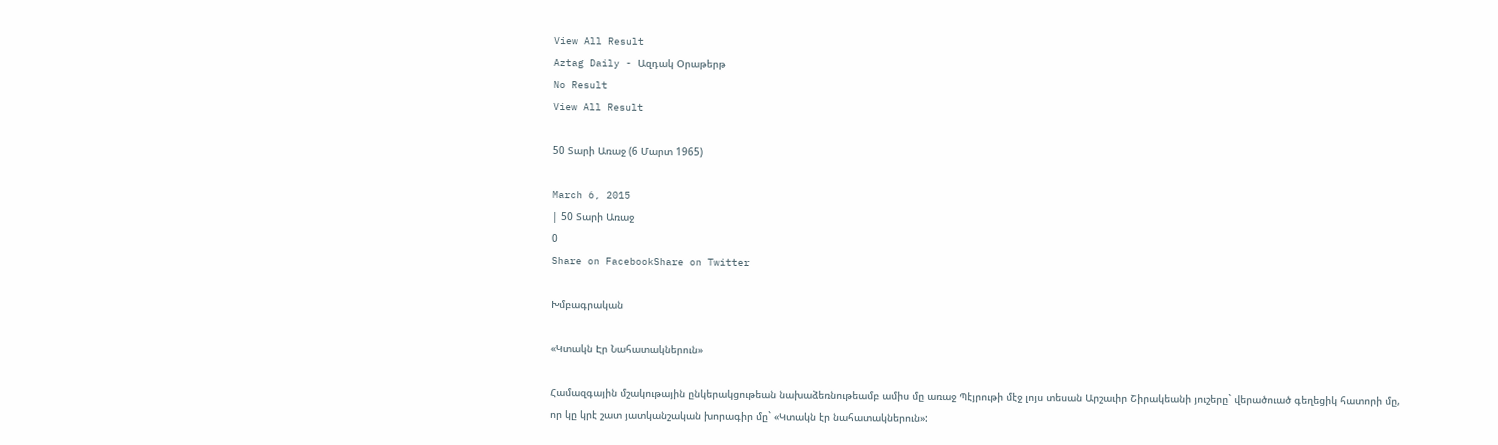View All Result
Aztag Daily - Ազդակ Օրաթերթ
No Result
View All Result

50 Տարի Առաջ (6 Մարտ 1965)

March 6, 2015
| 50 Տարի Առաջ
0
Share on FacebookShare on Twitter

Խմբագրական

«Կտակն Էր Նահատակներուն»

Համազգային մշակութային ընկերակցութեան նախաձեռնութեամբ ամիս մը առաջ Պէյրութի մէջ լոյս տեսան Արշաւիր Շիրակեանի յուշերը` վերածուած գեղեցիկ հատորի մը, որ կը կրէ շատ յատկանշական խորագիր մը` «Կտակն էր նահատակներուն»: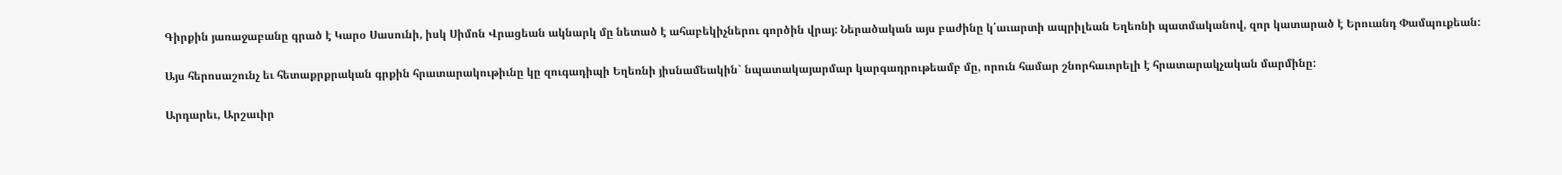Գիրքին յառաջաբանը գրած է Կարօ Սասունի, իսկ Սիմոն Վրացեան ակնարկ մը նետած է ահաբեկիչներու գործին վրայ: Ներածական այս բաժինը կ՛աւարտի ապրիլեան Եղեռնի պատմականով, զոր կատարած է Երուանդ Փամպուքեան:

Այս հերոսաշունչ եւ հետաքրքրական գրքին հրատարակութիւնը կը զուգադիպի Եղեռնի յիսնամեակին` նպատակայարմար կարգադրութեամբ մը, որուն համար շնորհաւորելի է հրատարակչական մարմինը:

Արդարեւ, Արշաւիր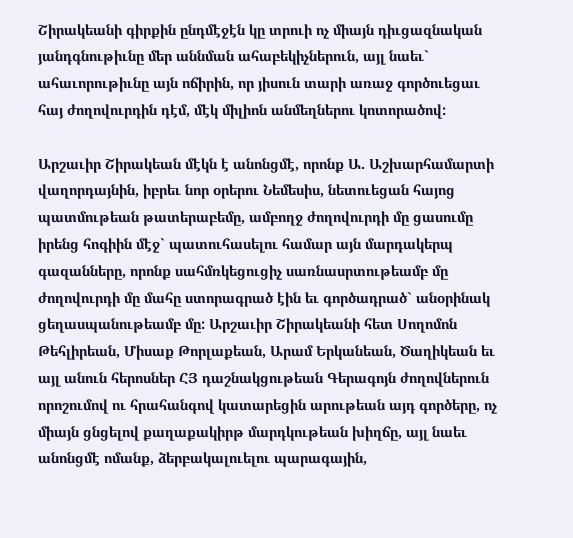Շիրակեանի գիրքին ընդմէջէն կը տրուի ոչ միայն դիւցազնական յանդգնութիւնը մեր աննման ահաբեկիչներուն, այլ նաեւ` ահաւորութիւնը այն ոճիրին, որ յիսուն տարի առաջ գործուեցաւ հայ ժողովուրդին դէմ, մէկ միլիոն անմեղներու կոտորածով:

Արշաւիր Շիրակեան մէկն է անոնցմէ, որոնք Ա. Աշխարհամարտի վաղորդայնին, իբրեւ նոր օրերու Նեմեսիս, նետուեցան հայոց պատմութեան թատերաբեմը, ամբողջ ժողովուրդի մը ցասումը իրենց հոգիին մէջ` պատուհասելու համար այն մարդակերպ գազանները, որոնք սահմռկեցուցիչ սառնասրտութեամբ մը ժողովուրդի մը մահը ստորագրած էին եւ գործադրած` անօրինակ ցեղասպանութեամբ մը: Արշաւիր Շիրակեանի հետ Սողոմոն Թեհլիրեան, Միսաք Թորլաքեան, Արամ Երկանեան, Ծաղիկեան եւ այլ անուն հերոսներ ՀՅ դաշնակցութեան Գերագոյն ժողովներուն որոշումով ու հրահանգով կատարեցին արութեան այդ գործերը, ոչ միայն ցնցելով քաղաքակիրթ մարդկութեան խիղճը, այլ նաեւ անոնցմէ ոմանք, ձերբակալուելու պարագային,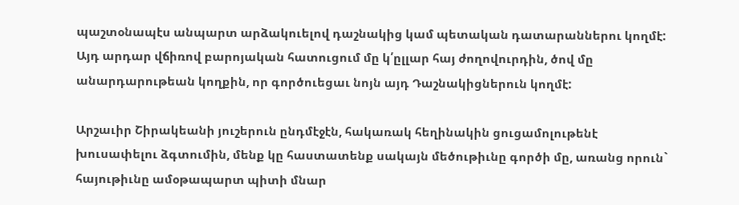պաշտօնապէս անպարտ արձակուելով դաշնակից կամ պետական դատարաններու կողմէ: Այդ արդար վճիռով բարոյական հատուցում մը կ՛ըլլար հայ ժողովուրդին, ծով մը անարդարութեան կողքին, որ գործուեցաւ նոյն այդ Դաշնակիցներուն կողմէ:

Արշաւիր Շիրակեանի յուշերուն ընդմէջէն, հակառակ հեղինակին ցուցամոլութենէ խուսափելու ձգտումին, մենք կը հաստատենք սակայն մեծութիւնը գործի մը, առանց որուն` հայութիւնը ամօթապարտ պիտի մնար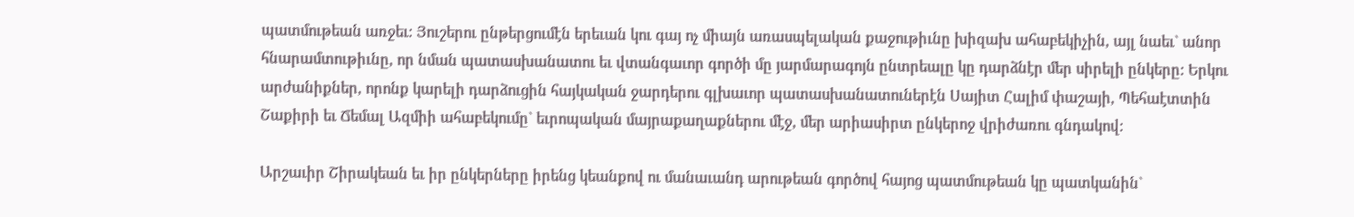պատմութեան առջեւ: Յուշերու ընթերցումէն երեւան կու գայ ոչ միայն առասպելական քաջութիւնը խիզախ ահաբեկիչին, այլ նաեւ` անոր հնարամտութիւնը, որ նման պատասխանատու եւ վտանգաւոր գործի մը յարմարագոյն ընտրեալը կը դարձնէր մեր սիրելի ընկերը: Երկու արժանիքներ, որոնք կարելի դարձուցին հայկական ջարդերու գլխաւոր պատասխանատուներէն Սայիտ Հալիմ փաշայի, Պեհաէտտին Շաքիրի եւ Ճեմալ Ազմիի ահաբեկումը` եւրոպական մայրաքաղաքներու մէջ, մեր արիասիրտ ընկերոջ վրիժառու գնդակով:

Արշաւիր Շիրակեան եւ իր ընկերները իրենց կեանքով ու մանաւանդ արութեան գործով հայոց պատմութեան կը պատկանին`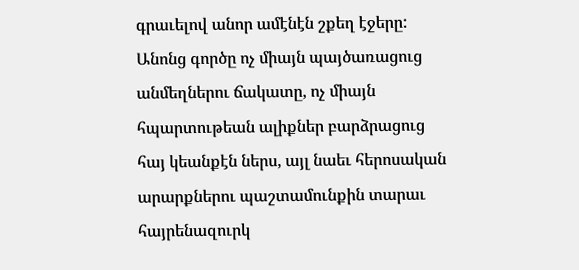գրաւելով անոր ամէնէն շքեղ էջերը: Անոնց գործը ոչ միայն պայծառացուց անմեղներու ճակատը, ոչ միայն հպարտութեան ալիքներ բարձրացուց հայ կեանքէն ներս, այլ նաեւ հերոսական արարքներու պաշտամունքին տարաւ հայրենազուրկ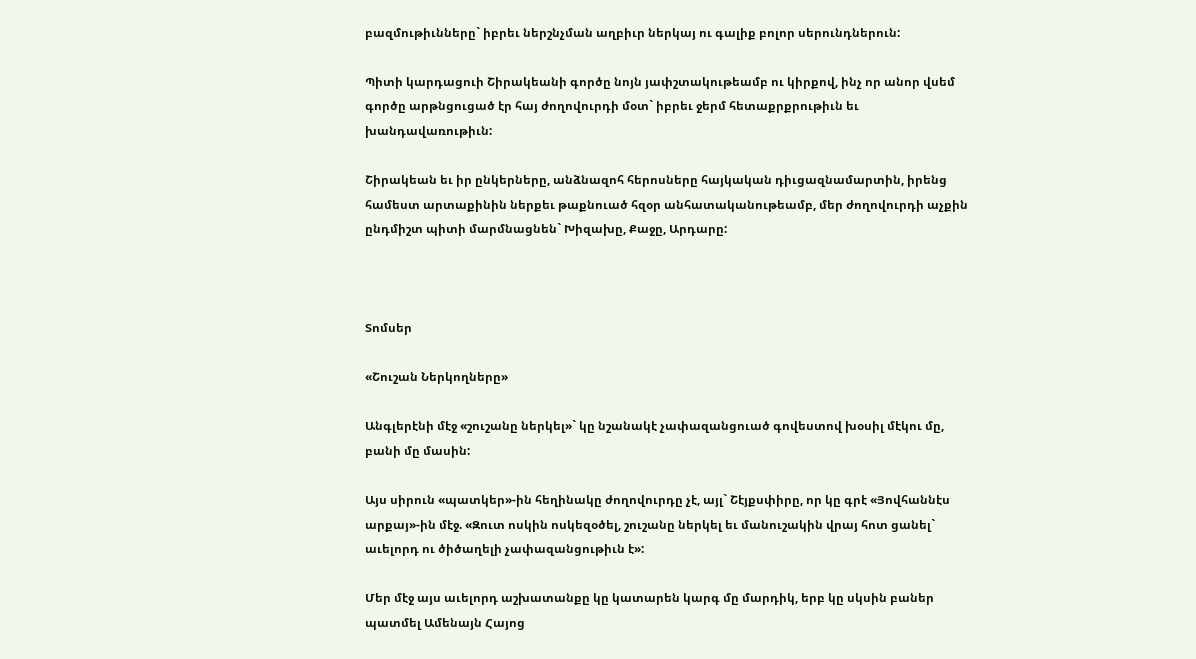բազմութիւնները` իբրեւ ներշնչման աղբիւր ներկայ ու գալիք բոլոր սերունդներուն:

Պիտի կարդացուի Շիրակեանի գործը նոյն յափշտակութեամբ ու կիրքով, ինչ որ անոր վսեմ գործը արթնցուցած էր հայ ժողովուրդի մօտ` իբրեւ ջերմ հետաքրքրութիւն եւ խանդավառութիւն:

Շիրակեան եւ իր ընկերները, անձնազոհ հերոսները հայկական դիւցազնամարտին, իրենց համեստ արտաքինին ներքեւ թաքնուած հզօր անհատականութեամբ, մեր ժողովուրդի աչքին ընդմիշտ պիտի մարմնացնեն` Խիզախը, Քաջը, Արդարը:



Տոմսեր

«Շուշան Ներկողները»

Անգլերէնի մէջ «շուշանը ներկել»` կը նշանակէ չափազանցուած գովեստով խօսիլ մէկու մը, բանի մը մասին:

Այս սիրուն «պատկեր»-ին հեղինակը ժողովուրդը չէ, այլ` Շէյքսփիրը, որ կը գրէ «Յովհաննէս արքայ»-ին մէջ. «Զուտ ոսկին ոսկեզօծել, շուշանը ներկել եւ մանուշակին վրայ հոտ ցանել` աւելորդ ու ծիծաղելի չափազանցութիւն է»:

Մեր մէջ այս աւելորդ աշխատանքը կը կատարեն կարգ մը մարդիկ, երբ կը սկսին բաներ պատմել Ամենայն Հայոց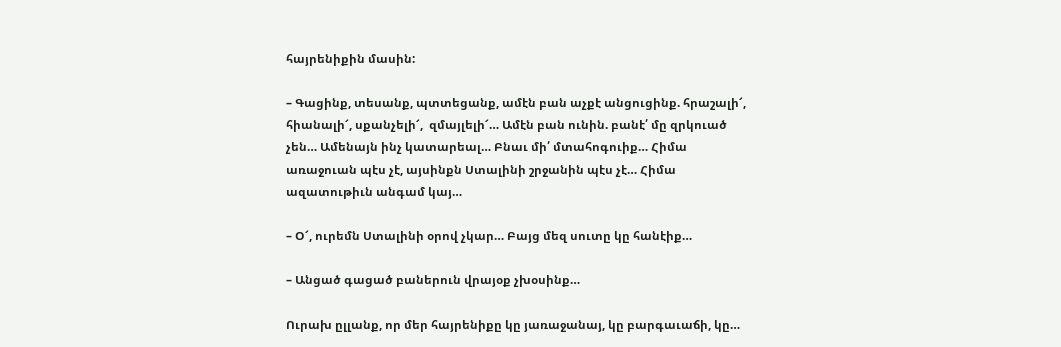հայրենիքին մասին:

– Գացինք, տեսանք, պտտեցանք, ամէն բան աչքէ անցուցինք. հրաշալի՜, հիանալի՜, սքանչելի՜,  զմայլելի՜… Ամէն բան ունին. բանէ՛ մը զրկուած չեն… Ամենայն ինչ կատարեալ… Բնաւ մի՛ մտահոգուիք… Հիմա առաջուան պէս չէ, այսինքն Ստալինի շրջանին պէս չէ… Հիմա ազատութիւն անգամ կայ…

– Օ՜, ուրեմն Ստալինի օրով չկար… Բայց մեզ սուտը կը հանէիք…

– Անցած գացած բաներուն վրայօք չխօսինք…

Ուրախ ըլլանք, որ մեր հայրենիքը կը յառաջանայ, կը բարգաւաճի, կը…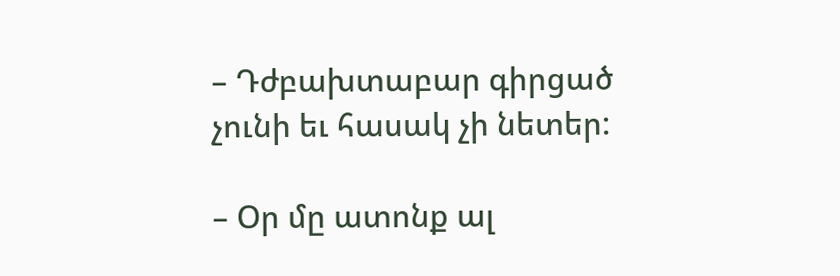– Դժբախտաբար գիրցած չունի եւ հասակ չի նետեր:

– Օր մը ատոնք ալ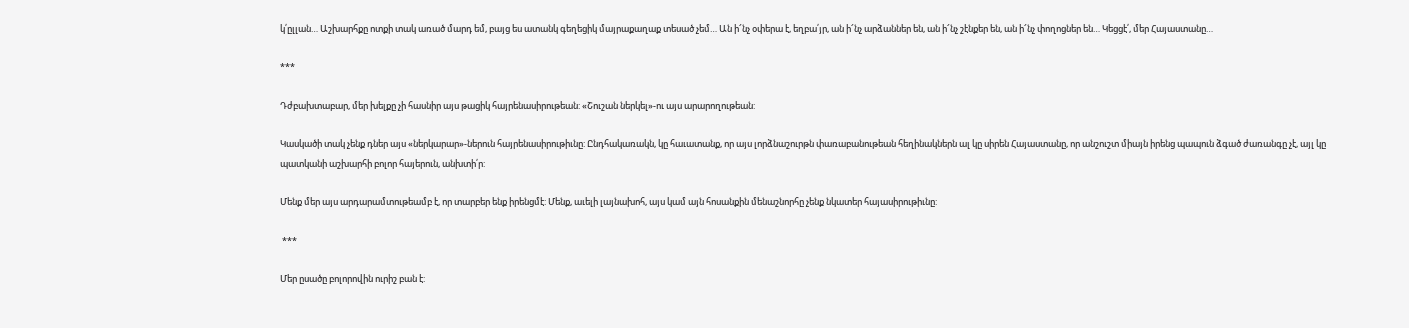կ՛ըլլան… Աշխարհքը ոտքի տակ առած մարդ եմ, բայց ես ատանկ գեղեցիկ մայրաքաղաք տեսած չեմ… Ան ի՜նչ օփերա է, եղբա՛յր, ան ի՜նչ արձաններ են, ան ի՜նչ շէնքեր են, ան ի՜նչ փողոցներ են… Կեցցէ՛, մեր Հայաստանը…

***

Դժբախտաբար, մեր խելքը չի հասնիր այս թացիկ հայրենասիրութեան: «Շուշան ներկել»-ու այս արարողութեան:

Կասկածի տակ չենք դներ այս «ներկարար»-ներուն հայրենասիրութիւնը: Ընդհակառակն, կը հաւատանք, որ այս լորձնաշուրթն փառաբանութեան հեղինակներն ալ կը սիրեն Հայաստանը, որ անշուշտ միայն իրենց պապուն ձգած ժառանգը չէ, այլ կը պատկանի աշխարհի բոլոր հայերուն, անխտի՛ր:

Մենք մեր այս արդարամտութեամբ է, որ տարբեր ենք իրենցմէ: Մենք, աւելի լայնախոհ, այս կամ այն հոսանքին մենաշնորհը չենք նկատեր հայասիրութիւնը:

 ***

Մեր ըսածը բոլորովին ուրիշ բան է: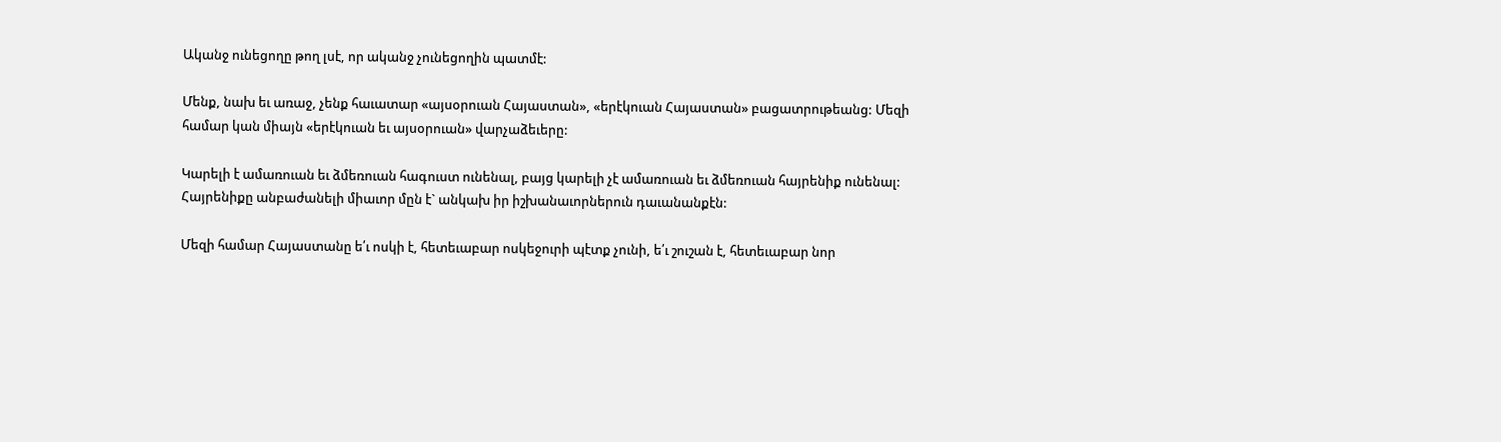Ականջ ունեցողը թող լսէ, որ ականջ չունեցողին պատմէ:

Մենք, նախ եւ առաջ, չենք հաւատար «այսօրուան Հայաստան», «երէկուան Հայաստան» բացատրութեանց: Մեզի համար կան միայն «երէկուան եւ այսօրուան» վարչաձեւերը:

Կարելի է ամառուան եւ ձմեռուան հագուստ ունենալ, բայց կարելի չէ ամառուան եւ ձմեռուան հայրենիք ունենալ: Հայրենիքը անբաժանելի միաւոր մըն է` անկախ իր իշխանաւորներուն դաւանանքէն:

Մեզի համար Հայաստանը ե՛ւ ոսկի է, հետեւաբար ոսկեջուրի պէտք չունի, ե՛ւ շուշան է, հետեւաբար նոր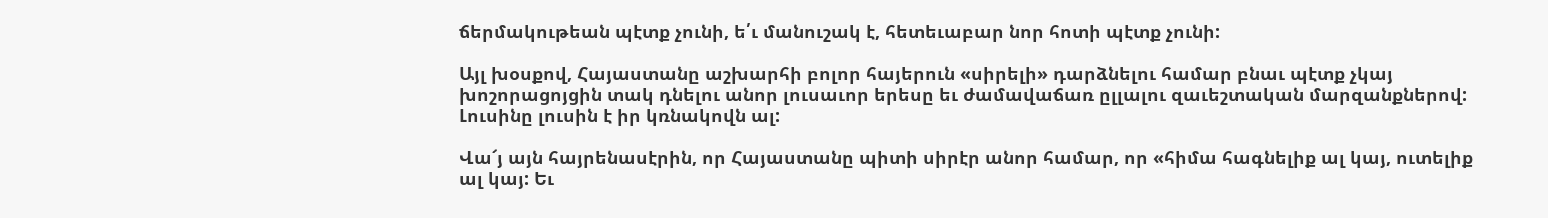ճերմակութեան պէտք չունի, ե՛ւ մանուշակ է, հետեւաբար նոր հոտի պէտք չունի:

Այլ խօսքով, Հայաստանը աշխարհի բոլոր հայերուն «սիրելի» դարձնելու համար բնաւ պէտք չկայ խոշորացոյցին տակ դնելու անոր լուսաւոր երեսը եւ ժամավաճառ ըլլալու զաւեշտական մարզանքներով: Լուսինը լուսին է իր կռնակովն ալ:

Վա՜յ այն հայրենասէրին, որ Հայաստանը պիտի սիրէր անոր համար, որ «հիմա հագնելիք ալ կայ, ուտելիք ալ կայ: Եւ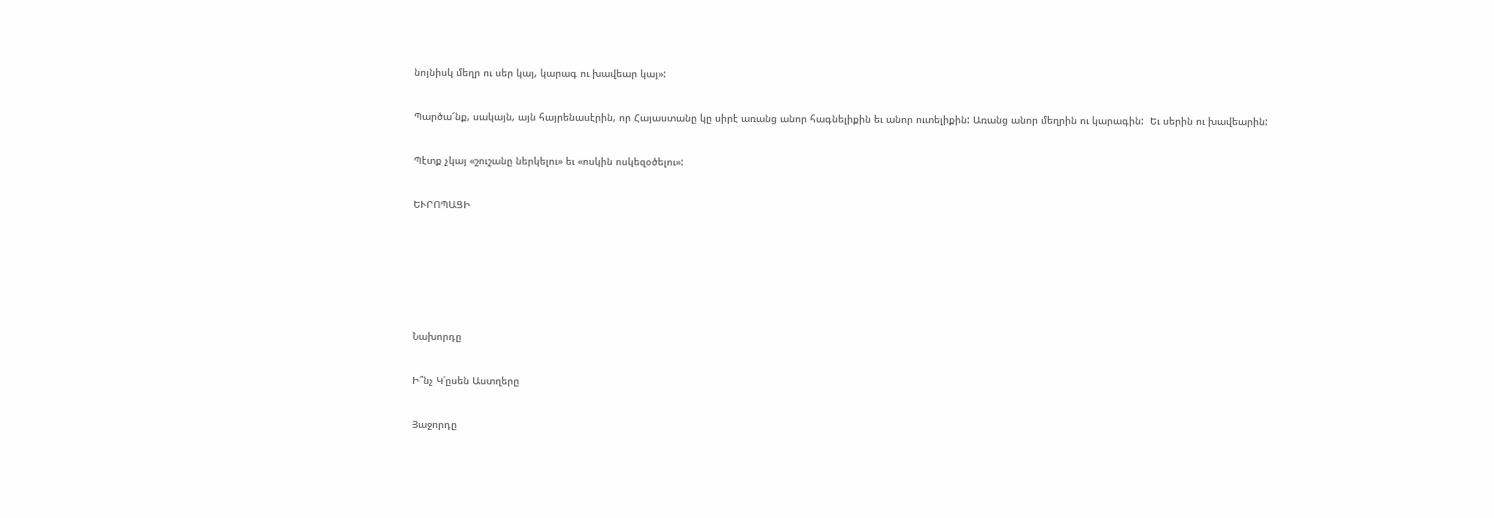նոյնիսկ մեղր ու սեր կայ, կարագ ու խավեար կայ»:

Պարծա՜նք, սակայն, այն հայրենասէրին, որ Հայաստանը կը սիրէ առանց անոր հագնելիքին եւ անոր ուտելիքին: Առանց անոր մեղրին ու կարագին:  Եւ սերին ու խավեարին:

Պէտք չկայ «շուշանը ներկելու» եւ «ոսկին ոսկեզօծելու»:

ԵՒՐՈՊԱՑԻ





Նախորդը

Ի՞նչ Կ՛ըսեն Աստղերը

Յաջորդը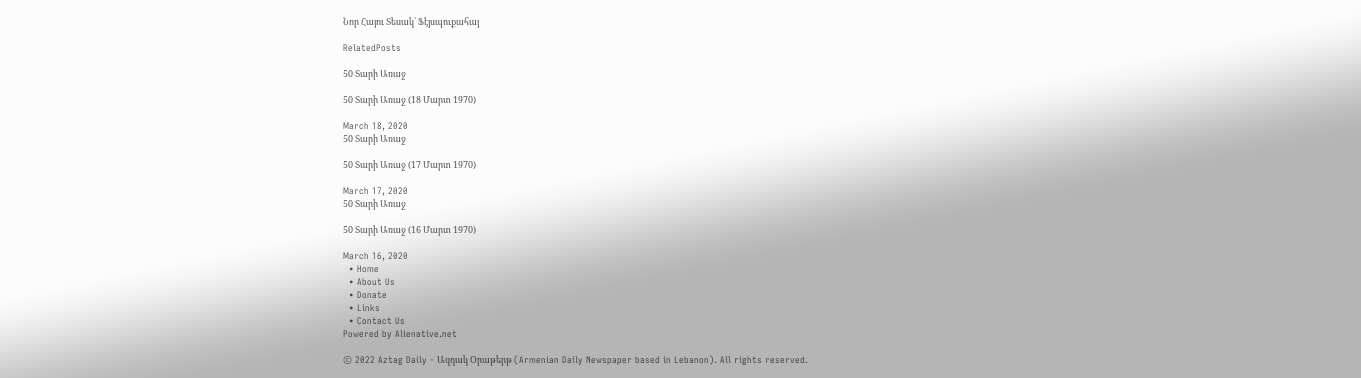Նոր Հայու Տեսակ` Ֆէյսպուքահայ

RelatedPosts

50 Տարի Առաջ

50 Տարի Առաջ (18 Մարտ 1970)

March 18, 2020
50 Տարի Առաջ

50 Տարի Առաջ (17 Մարտ 1970)

March 17, 2020
50 Տարի Առաջ

50 Տարի Առաջ (16 Մարտ 1970)

March 16, 2020
  • Home
  • About Us
  • Donate
  • Links
  • Contact Us
Powered by Alienative.net

© 2022 Aztag Daily - Ազդակ Օրաթերթ (Armenian Daily Newspaper based in Lebanon). All rights reserved.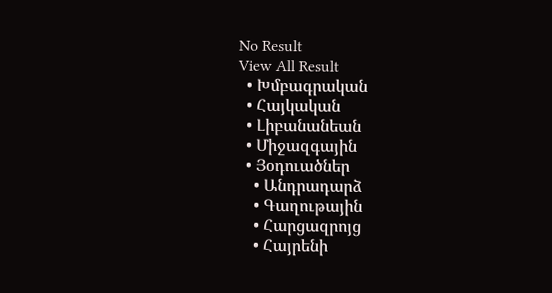No Result
View All Result
  • Խմբագրական
  • Հայկական
  • Լիբանանեան
  • Միջազգային
  • Յօդուածներ
    • Անդրադարձ
    • Գաղութային
    • Հարցազրոյց
    • Հայրենի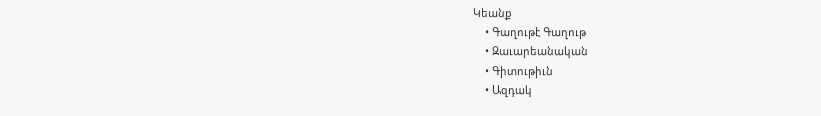Կեանք
    • Գաղութէ Գաղութ
    • Զաւարեանական
    • Գիտութիւն
    • Ազդակ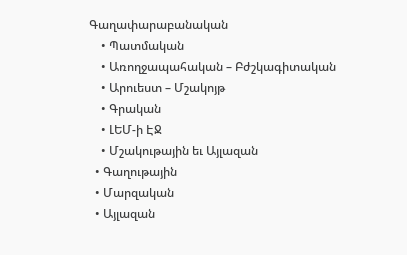Գաղափարաբանական
    • Պատմական
    • Առողջապահական – Բժշկագիտական
    • Արուեստ – Մշակոյթ
    • Գրական
    • ԼԵՄ-ի ԷՋ
    • Մշակութային եւ Այլազան
  • Գաղութային
  • Մարզական
  • Այլազան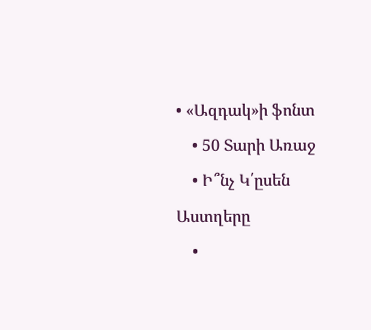• «Ազդակ»ի ֆոնտ
    • 50 Տարի Առաջ
    • Ի՞նչ Կ՛ըսեն Աստղերը
    •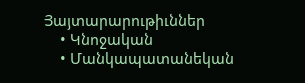Յայտարարութիւններ
    • Կնոջական
    • Մանկապատանեկան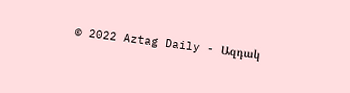© 2022 Aztag Daily - Ազդակ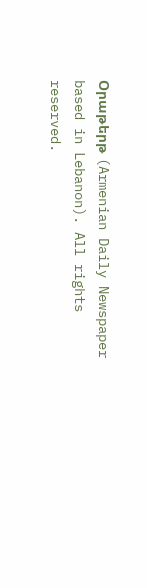Օրաթերթ (Armenian Daily Newspaper based in Lebanon). All rights reserved.